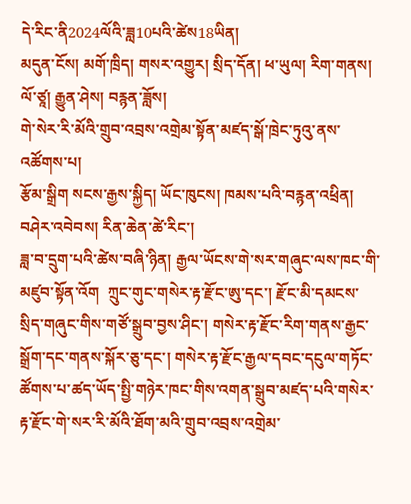དེ་རིང་ནི2024ལོའི་ཟླ10པའི་ཚེས18ཡིན།
མདུན་ངོས། མགོ་ཁྲིད། གསར་འགྱུར། སྲིད་དོན། ཕ་ཡུལ། རིག་གནས། ལོ་ཙཱ། རྒྱུན་ཤེས། བརྙན་ཟློས།
གེ་སེར་རི་མོའི་གྲུབ་འབྲས་འགྲེམ་སྟོན་མཛད་སྒོ་ཁྲེང་ཏུའུ་ནས་འཚོགས་པ།
རྩོམ་སྒྲིག སངས་རྒྱས་སྐྱིད། ཡོང་ཁུངས། ཁམས་པའི་བརྙན་འཕྲིན། བཤེར་འབེབས། རིན་ཆེན་ཚེ་རིང་།
ཟླ་བ་དྲུག་པའི་ཚེས་བཞི་ཉིན། རྒྱལ་ཡོངས་གེ་སར་གཞུང་ལས་ཁང་གི་མཛུབ་སྟོན་འོག  ཀྲུང་གུང་གསེར་རྟ་རྫོང་ཨུ་དང་། རྫོང་མི་དམངས་སྲིད་གཞུང་གིས་གཙོ་སྒྲུབ་བྱས་ཤིང་། གསེར་རྟ་རྫོང་རིག་གནས་རྒྱང་སྒྲོག་དང་གནས་སྐོར་ཅུ་དང་། གསེར་རྟ་རྫོང་རྒྱལ་དབང་དངུལ་གཏོང་ཚོགས་པ་ཚད་ཡོད་སྤྱི་གཉེར་ཁང་གིས་འགན་སྒྲུབ་མཛད་པའི་གསེར་རྟ་རྫོང་གེ་སར་རི་མོའི་ཐོག་མའི་གྲུབ་འབྲས་འགྲེམ་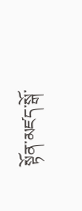སྟོན་མཛད་སྒོ་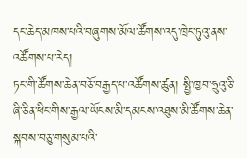དང་ཆེད་མཁས་པའི་བཞུགས་མོལ་ཚོགས་འདུ་ཁྲེང་ཏུའུ་ནས་འཚོགས་པ་རེད།
ཏང་གི་ཚོགས་ཆེན་བཅོ་བརྒྱད་པ་འཚོགས་ཚུན། སྤྱི་ཁྱབ་ཧྲུའུ་ཅི་ཞི་ཅིན་ཕིང་གིས་རྒྱལ་ཡོངས་མི་དམངས་འཐུས་མི་ཚོགས་ཆེན་སྐབས་བཅུ་གསུམ་པའི་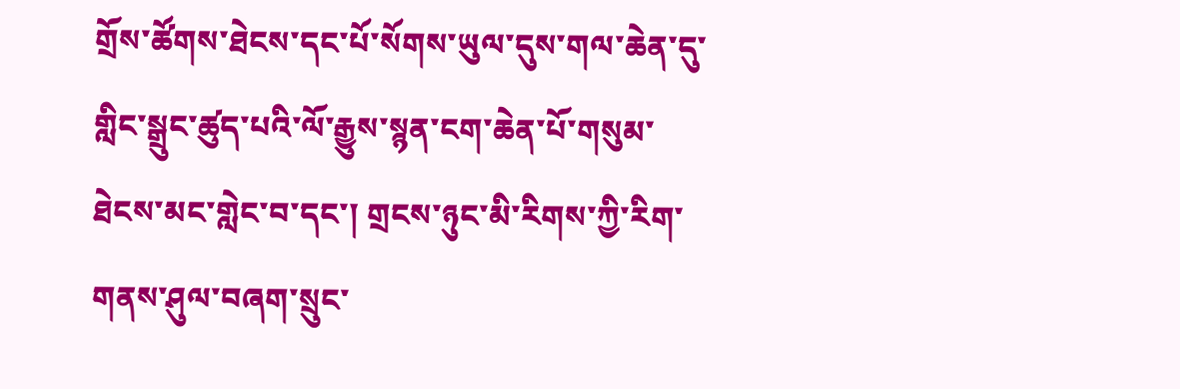གྲོས་ཚོགས་ཐེངས་དང་པོ་སོགས་ཡུལ་དུས་གལ་ཆེན་དུ་གླིང་སྒྲུང་ཚུད་པའི་ལོ་རྒྱུས་སྙན་ངག་ཆེན་པོ་གསུམ་ཐེངས་མང་གླེང་བ་དང་། གྲངས་ཉུང་མི་རིགས་ཀྱི་རིག་གནས་ཤུལ་བཞག་སྲུང་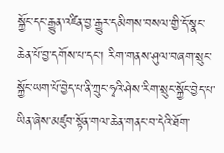སྐྱོང་དང་རྒྱུན་འཛིན་བྱ་རྒྱུར་དམིགས་བསལ་གྱི་དོ་སྣང་ཆེན་པོ་བྱ་དགོས་པ་དང་། རིག་གནས་ཤུལ་བཞག་སྲུང་སྐྱོང་ཡག་པོ་བྱེད་པ་ནི་ཀྲུང་ཧྭའི་ཤེས་རིག་སྲུང་སྐྱོང་བྱེད་པ་ཡིན་ཞེས་མཛུབ་སྟོན་གལ་ཆེན་གནང་བ་དེའི་ཐོག་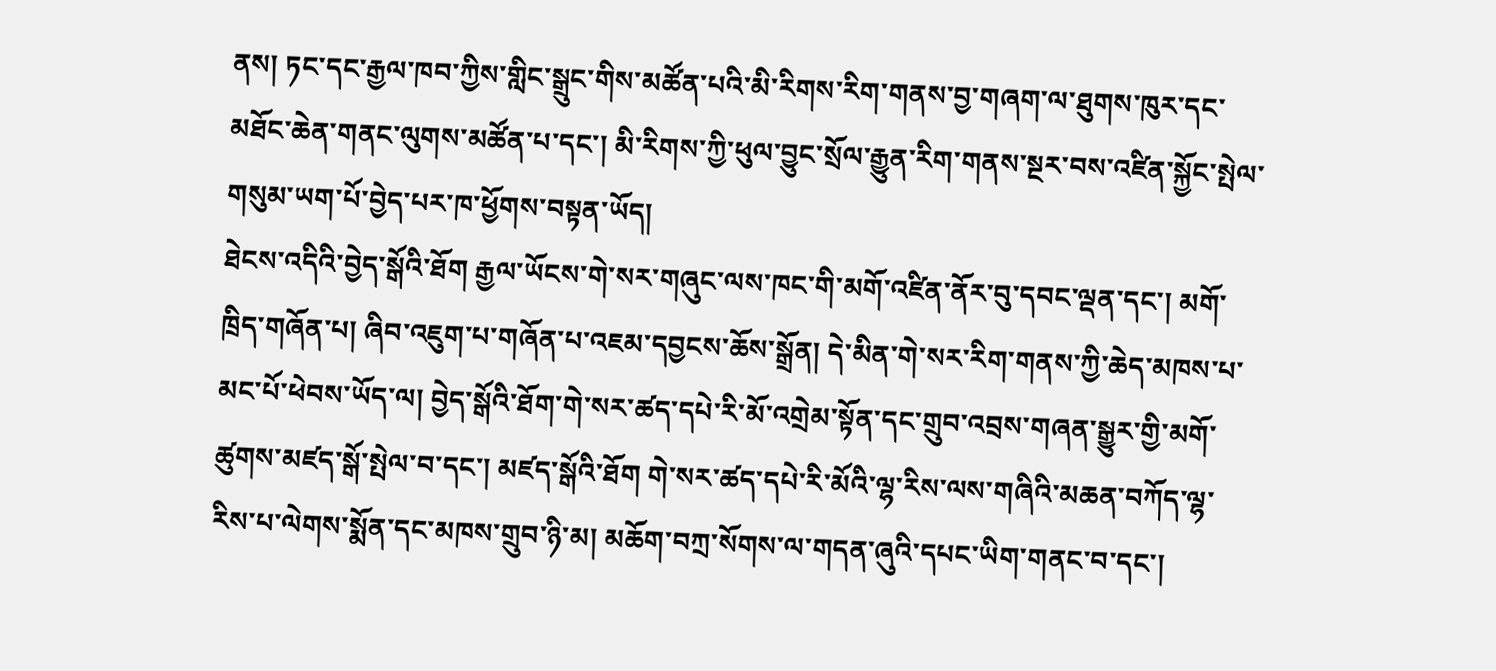ནས། ཏང་དང་རྒྱལ་ཁབ་ཀྱིས་གླིང་སྒྲུང་གིས་མཚོན་པའི་མི་རིགས་རིག་གནས་བྱ་གཞག་ལ་ཐུགས་ཁུར་དང་མཐོང་ཆེན་གནང་ལུགས་མཚོན་པ་དང་། མི་རིགས་ཀྱི་ཕུལ་བྱུང་སྲོལ་རྒྱུན་རིག་གནས་སྔར་བས་འཛིན་སྐྱོང་སྤེལ་གསུམ་ཡག་པོ་བྱེད་པར་ཁ་ཕྱོགས་བསྟན་ཡོད།
ཐེངས་འདིའི་བྱེད་སྒོའི་ཐོག རྒྱལ་ཡོངས་གེ་སར་གཞུང་ལས་ཁང་གི་མགོ་འཛིན་ནོར་བུ་དབང་ལྡན་དང་། མགོ་ཁྲིད་གཞོན་པ། ཞིབ་འཇུག་པ་གཞོན་པ་འཇམ་དབྱངས་ཆོས་སྒྲོན། དེ་མིན་གེ་སར་རིག་གནས་ཀྱི་ཆེད་མཁས་པ་མང་པོ་ཕེབས་ཡོད་ལ། བྱེད་སྒོའི་ཐོག་གེ་སར་ཚད་དཔེ་རི་མོ་འགྲེམ་སྟོན་དང་གྲུབ་འབྲས་གཞན་སྒྱུར་གྱི་མགོ་ཚུགས་མཛད་སྒོ་སྤེལ་བ་དང་། མཛད་སྒོའི་ཐོག གེ་སར་ཚད་དཔེ་རི་མོའི་ལྷ་རིས་ལས་གཞིའི་མཆན་བཀོད་ལྷ་རིས་པ་ལེགས་སྨོན་དང་མཁས་གྲུབ་ཉི་མ། མཆོག་བཀྲ་སོགས་ལ་གདན་ཞུའི་དཔང་ཡིག་གནང་བ་དང་།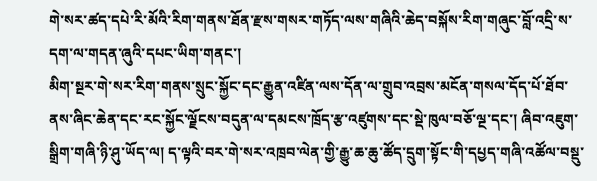གེ་སར་ཚད་དཔེ་རི་མོའི་རིག་གནས་ཐོན་རྫས་གསར་གཏོད་ལས་གཞིའི་ཆེད་བསྐོས་རིག་གཞུང་བློ་འདྲི་ས་དག་ལ་གདན་ཞུའི་དཔང་ཡིག་གནང་།
མིག་སྔར་གེ་སར་རིག་གནས་སྲུང་སྐྱོང་དང་རྒྱུན་འཛིན་ལས་དོན་ལ་གྲུབ་འབྲས་མངོན་གསལ་དོད་པོ་ཐོབ་ནས་ཞིང་ཆེན་དང་རང་སྐྱོང་ལྗོངས་བདུན་ལ་དམངས་ཁྲོད་རྩ་འཛུགས་དང་སྡེ་ཁུལ་བཅོ་ལྔ་དང་། ཞིབ་འཇུག་སྒྲིག་གཞི་ཉི་ཤུ་ཡོད་ལ། ད་ལྟའི་བར་གེ་སར་འཁྲབ་ལེན་གྱི་རྒྱུ་ཆ་ཆུ་ཚོད་དྲུག་སྟོང་གི་དཔྱད་གཞི་འཚོལ་བསྡུ་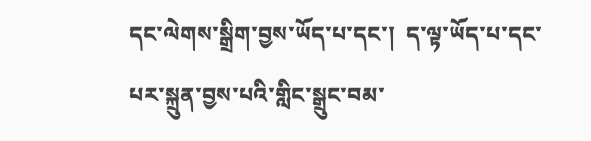དང་ལེགས་སྒྲིག་བྱས་ཡོད་པ་དང་།  ད་ལྟ་ཡོད་པ་དང་པར་སྐྲུན་བྱས་པའི་གླིང་སྒྲུང་བམ་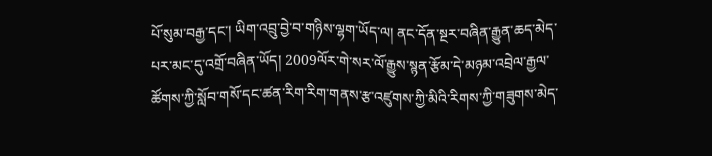པོ་སུམ་བརྒྱ་དང་། ཡིག་འབྲུ་བྱེ་བ་གཉིས་ལྷག་ཡོད་ལ། ནང་དོན་སྔར་བཞིན་རྒྱུན་ཆད་མེད་པར་མང་དུ་འགྲོ་བཞིན་ཡོད། 2009ལོར་གེ་སར་ལོ་རྒྱུས་སྙན་རྩོམ་དེ་མཉམ་འབྲེལ་རྒྱལ་ཚོགས་ཀྱི་སློབ་གསོ་དང་ཚན་རིག་རིག་གནས་རྩ་འཛུགས་ཀྱི་མིའི་རིགས་ཀྱི་གཟུགས་མེད་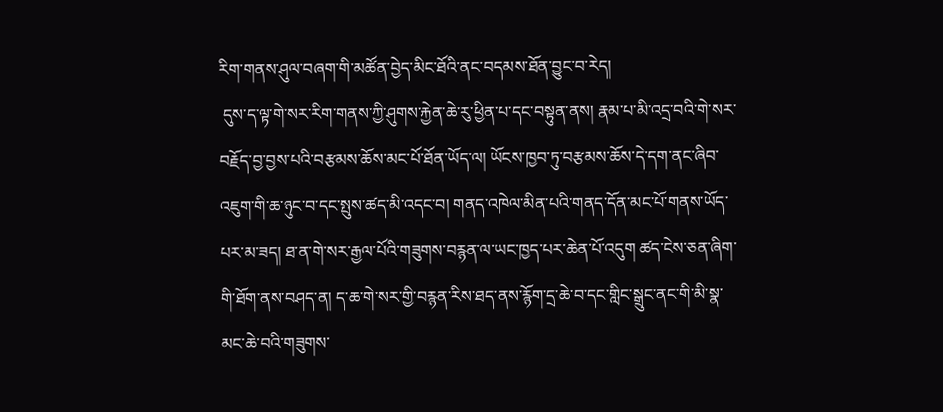རིག་གནས་ཤུལ་བཞག་གི་མཚོན་བྱེད་མིང་ཐོའི་ནང་བདམས་ཐོན་བྱུང་བ་རེད།
 དུས་ད་ལྟ་གེ་སར་རིག་གནས་ཀྱི་ཤུགས་རྐྱེན་ཆེ་རུ་ཕྱིན་པ་དང་བསྟུན་ནས། རྣམ་པ་མི་འདྲ་བའི་གེ་སར་བརྗོད་བྱ་བྱས་པའི་བརྩམས་ཆོས་མང་པོ་ཐོན་ཡོད་ལ། ཡོངས་ཁྱབ་ཏུ་བརྩམས་ཆོས་དེ་དག་ནང་ཞིབ་འཇུག་གི་ཆ་ཉུང་བ་དང་སྤུས་ཚད་མི་འདང་བ། གནད་འཁེལ་མིན་པའི་གནད་དོན་མང་པོ་གནས་ཡོད་པར་མ་ཟད། ཐ་ན་གེ་སར་རྒྱལ་པོའི་གཟུགས་བརྙན་ལ་ཡང་ཁྱད་པར་ཆེན་པོ་འདུག ཚད་ངེས་ཅན་ཞིག་གི་ཐོག་ནས་བཤད་ན། ད་ཆ་གེ་སར་གྱི་བརྙན་རིས་ཐད་ནས་རྙོག་དྲ་ཆེ་བ་དང་གླིང་སྒྲུང་ནང་གི་མི་སྣ་མང་ཆེ་བའི་གཟུགས་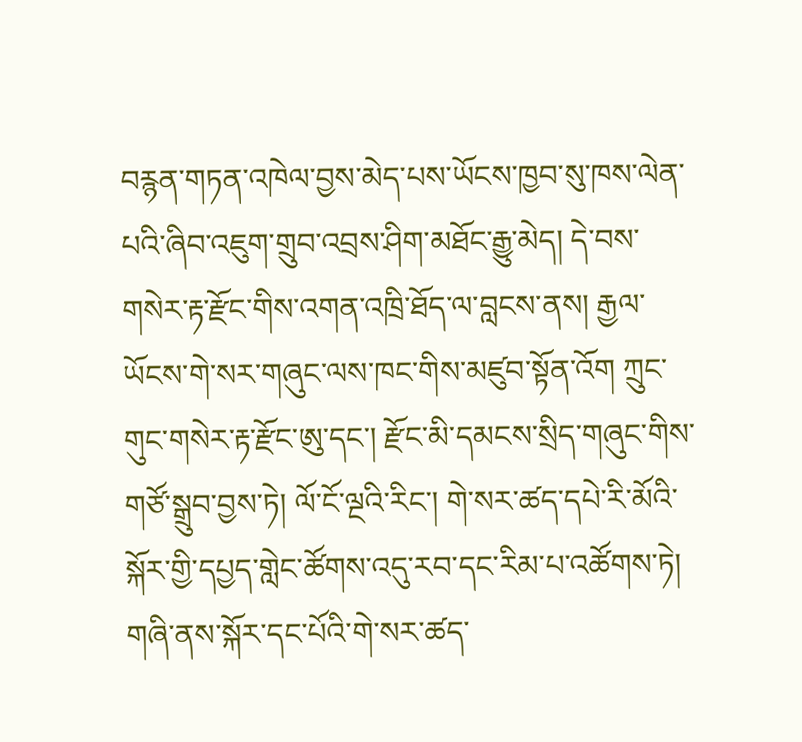བརྙན་གཏན་འཁེལ་བྱས་མེད་པས་ཡོངས་ཁྱབ་སུ་ཁས་ལེན་པའི་ཞིབ་འཇུག་གྲུབ་འབྲས་ཤིག་མཐོང་རྒྱུ་མེད། དེ་བས་གསེར་རྟ་རྫོང་གིས་འགན་འཁྲི་ཐོད་ལ་བླངས་ནས། རྒྱལ་ཡོངས་གེ་སར་གཞུང་ལས་ཁང་གིས་མཛུབ་སྟོན་འོག ཀྲུང་གུང་གསེར་རྟ་རྫོང་ཨུ་དང་། རྫོང་མི་དམངས་སྲིད་གཞུང་གིས་གཙོ་སྒྲུབ་བྱས་ཏེ། ལོ་ངོ་ལྔའི་རིང་། གེ་སར་ཚད་དཔེ་རི་མོའི་སྐོར་གྱི་དཔྱད་གླེང་ཚོགས་འདུ་རབ་དང་རིམ་པ་འཚོགས་ཏེ། གཞི་ནས་སྐོར་དང་པོའི་གེ་སར་ཚད་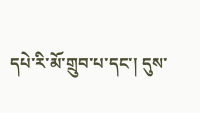དཔེ་རི་མོ་གྲུབ་པ་དང་། དུས་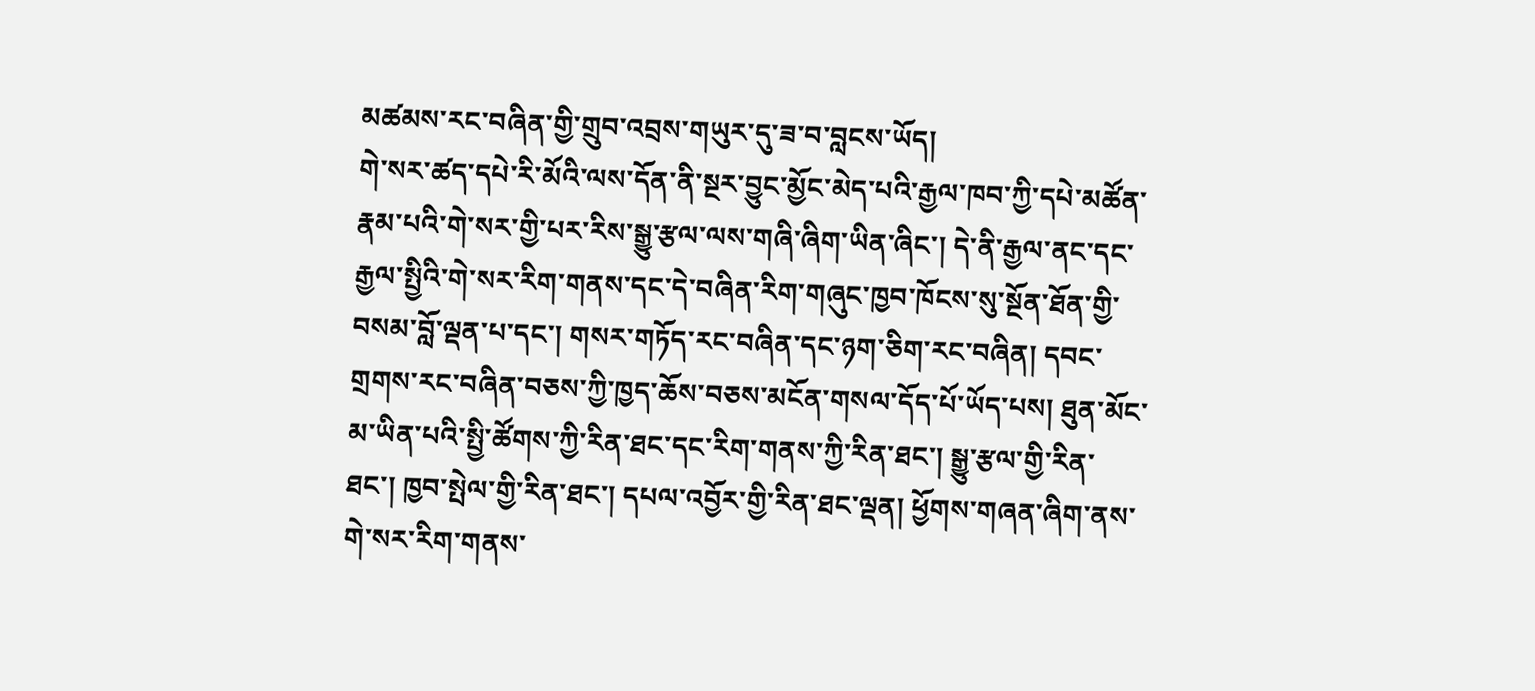མཚམས་རང་བཞིན་གྱི་གྲུབ་འབྲས་གཡུར་དུ་ཟ་བ་བླངས་ཡོད།
གེ་སར་ཚད་དཔེ་རི་མོའི་ལས་དོན་ནི་སྔར་བྱུང་མྱོང་མེད་པའི་རྒྱལ་ཁབ་ཀྱི་དཔེ་མཚོན་རྣམ་པའི་གེ་སར་གྱི་པར་རིས་སྒྱུ་རྩལ་ལས་གཞི་ཞིག་ཡིན་ཞིང་། དེ་ནི་རྒྱལ་ནང་དང་རྒྱལ་སྤྱིའི་གེ་སར་རིག་གནས་དང་དེ་བཞིན་རིག་གཞུང་ཁྱབ་ཁོངས་སུ་སྔོན་ཐོན་གྱི་བསམ་བློ་ལྡན་པ་དང་། གསར་གཏོད་རང་བཞིན་དང་ཉག་ཅིག་རང་བཞིན། དབང་གྲགས་རང་བཞིན་བཅས་ཀྱི་ཁྱད་ཆོས་བཅས་མངོན་གསལ་དོད་པོ་ཡོད་པས། ཐུན་མོང་མ་ཡིན་པའི་སྤྱི་ཚོགས་ཀྱི་རིན་ཐང་དང་རིག་གནས་ཀྱི་རིན་ཐང་། སྒྱུ་རྩལ་གྱི་རིན་ཐང་། ཁྱབ་སྤེལ་གྱི་རིན་ཐང་། དཔལ་འབྱོར་གྱི་རིན་ཐང་ལྡན། ཕྱོགས་གཞན་ཞིག་ནས་གེ་སར་རིག་གནས་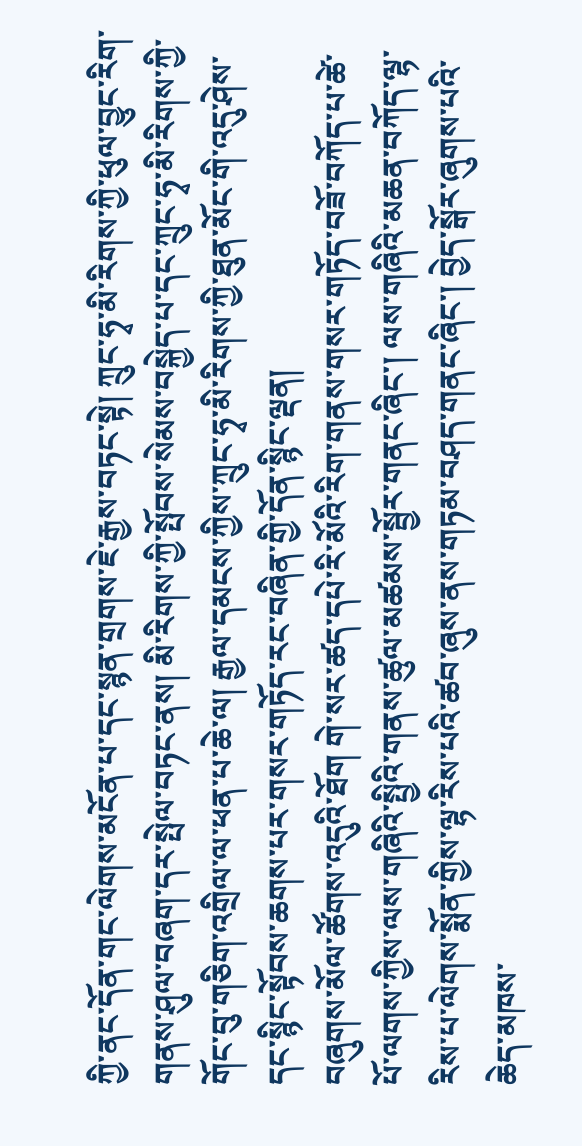ཀྱི་ནང་དོན་གང་ལེགས་མངོན་པ་དང་སྙན་གྲགས་ཇེ་རྒྱས་བཏང་སྟེ། ཀྲུང་ཧྭ་མི་རིགས་ཀྱི་ཕུལ་བྱུང་རིག་གནས་ཤུལ་བཞག་དར་སྤེལ་བཏང་ནས། མི་རིགས་ཀྱི་སྤོབས་སེམས་བསྐྱེད་པ་དང་ཀྲུང་ཧྭ་མི་རིགས་ཀྱི་གོང་བུ་གཅིག་འགྲིལ་ལ་ཕན་པ་ཆེ་ལ། རྒྱལ་དམངས་ཀྱིས་ཀྲུང་ཧྭ་མི་རིགས་ཀྱི་ཐུན་མོང་གི་འདུ་ཤེས་དང་སྙིང་སྟོབས་ཆགས་པར་གསར་གཏོད་རང་བཞིན་གྱི་དོན་སྙིང་ལྡན།
བཞུགས་མོལ་ཚོགས་འདུའི་ཐོག གེ་སར་ཚད་དཔེ་རི་མོའི་རིག་གནས་གསར་གཏོད་བཟོ་བཀོད་པ་ཚེ་པོ་ལགས་ཀྱིས་ལས་གཞིའི་སྤྱིའི་གནས་ཚུལ་མཚམས་སྦྱོར་གནང་ཞིང་། ལས་གཞིའི་མཆན་བཀོད་ལྷ་རིས་པ་ལེགས་སྨོན་གྱིས་ལྷ་རིས་པའི་ཚབ་ཞུས་ནས་གཏམ་བཤད་གནང་ཞིང་། བྱེད་སྒོར་ཞུགས་པའི་ཆེད་མཁས་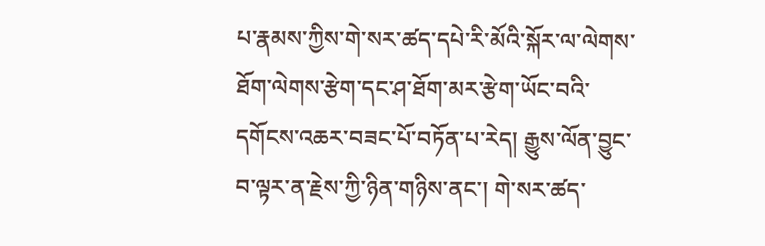པ་རྣམས་ཀྱིས་གེ་སར་ཚད་དཔེ་རི་མོའི་སྐོར་ལ་ལེགས་ཐོག་ལེགས་རྩེག་དང་ཤ་ཐོག་མར་རྩེག་ཡོང་བའི་དགོངས་འཆར་བཟང་པོ་བཏོན་པ་རེད། རྒྱུས་ལོན་བྱུང་བ་ལྟར་ན་རྗེས་ཀྱི་ཉིན་གཉིས་ནང་། གེ་སར་ཚད་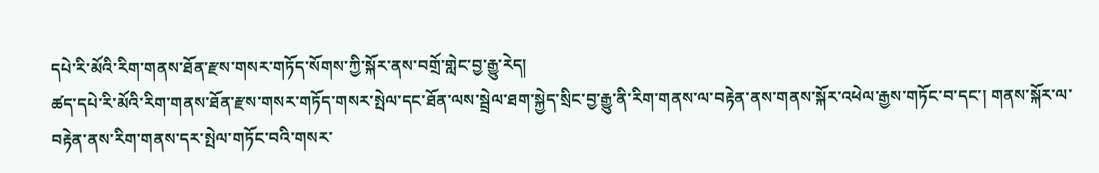དཔེ་རི་མོའི་རིག་གནས་ཐོན་རྫས་གསར་གཏོད་སོགས་ཀྱི་སྐོར་ནས་བགྲོ་གླེང་བྱ་རྒྱུ་རེད།
ཚད་དཔེ་རི་མོའི་རིག་གནས་ཐོན་རྫས་གསར་གཏོད་གསར་སྤེལ་དང་ཐོན་ལས་སྦྲེལ་ཐག་སྐྱེད་སྲིང་བྱ་རྒྱུ་ནི་རིག་གནས་ལ་བརྟེན་ནས་གནས་སྐོར་འཕེལ་རྒྱས་གཏོང་བ་དང་། གནས་སྐོར་ལ་བརྟེན་ནས་རིག་གནས་དར་སྤེལ་གཏོང་བའི་གསར་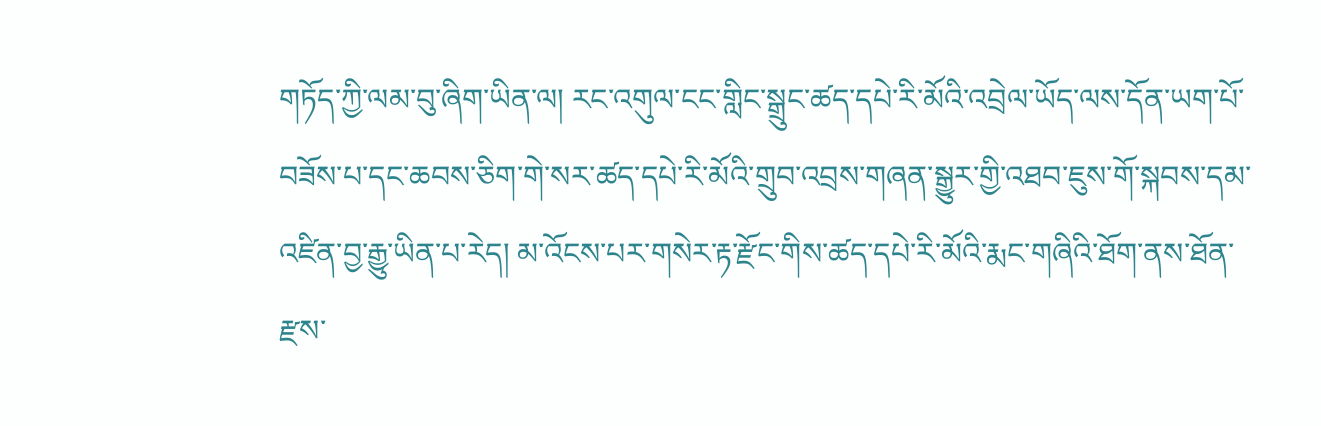གཏོད་ཀྱི་ལམ་བུ་ཞིག་ཡིན་ལ། རང་འགུལ་ངང་གླིང་སྒྲུང་ཚད་དཔེ་རི་མོའི་འབྲེལ་ཡོད་ལས་དོན་ཡག་པོ་བཟོས་པ་དང་ཆབས་ཅིག་གེ་སར་ཚད་དཔེ་རི་མོའི་གྲུབ་འབྲས་གཞན་སྒྱུར་གྱི་འཐབ་ཇུས་གོ་སྐབས་དམ་འཛིན་བྱ་རྒྱུ་ཡིན་པ་རེད། མ་འོངས་པར་གསེར་རྟ་རྫོང་གིས་ཚད་དཔེ་རི་མོའི་རྨང་གཞིའི་ཐོག་ནས་ཐོན་རྫས་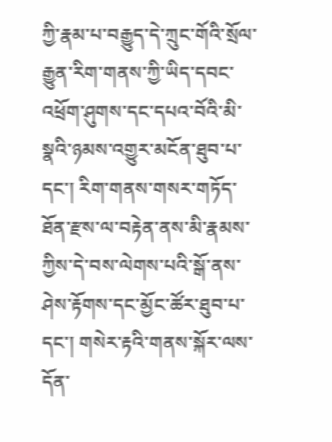ཀྱི་རྣམ་པ་བརྒྱུད་དེ་ཀྲུང་གོའི་སྲོལ་རྒྱུན་རིག་གནས་ཀྱི་ཡིད་དབང་འཕྲོག་ཤུགས་དང་དཔའ་བོའི་མི་སྣའི་ཉམས་འགྱུར་མངོན་ཐུབ་པ་དང་། རིག་གནས་གསར་གཏོད་ཐོན་རྫས་ལ་བརྟེན་ནས་མི་རྣམས་ཀྱིས་དེ་བས་ལེགས་པའི་སྒོ་ནས་ཤེས་རྟོགས་དང་མྱོང་ཚོར་ཐུབ་པ་དང་། གསེར་རྟའི་གནས་སྐོར་ལས་དོན་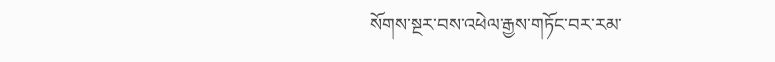སོགས་སྔར་བས་འཕེལ་རྒྱས་གཏོང་བར་རམ་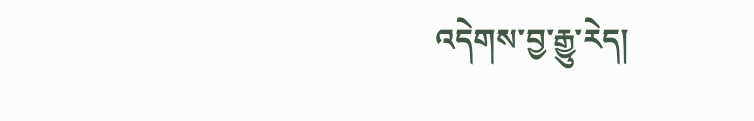འདེགས་བྱ་རྒྱུ་རེད།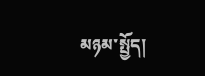མཉམ་སྤྱོད།